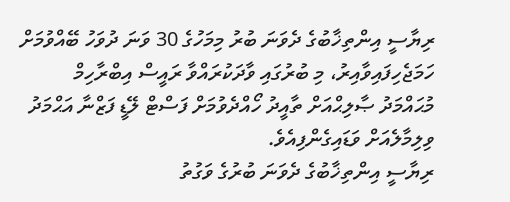ރިޔާސީ އިންތިޚާބުގެ ދެވަނަ ބުރު މިމަހުގެ 30 ވަނަ ދުވަހު ބޭއްވުމަށް ހަމަޖެހިފައިވާއިރު، މި ބުރުގައި ވާދަކުރައްވާ ރައީސް އިބްރާހިމް މުޙައްމަދު ޞާލިޙްއަށް ތާއީދު ހޯއްދެވުމަށް ފަސްޓް ލޭޑީ ފަޒްނާ އަޙްމަދު ވިލިމާލެއަށް ވަޑައިގެންފިއެވެ.
ރިޔާސީ އިންތިޚާބުގެ ދެވަނަ ބުރުގެ ވަގުތު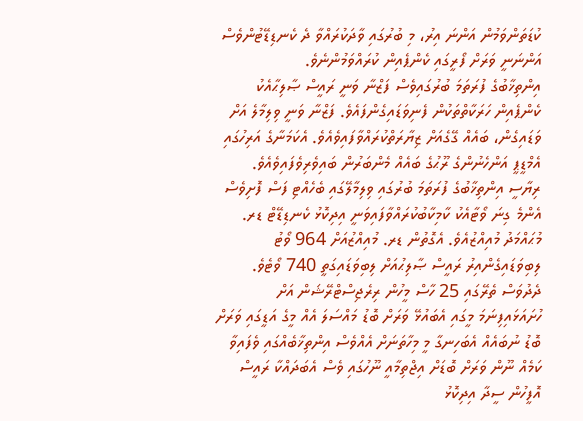ކުޑަތަންވަމުން އަންނަ އިރު، މި ބުރުގައި ވާދަކުރައްވާ ދެ ކެނޑިޑޭޓުންވެސް އަންނަނީ ވަރަށް ފޯރީގައި ކެންޕެއިން ކުރައްވަމުންނެވެ.
އިންތިޚާބުގެ ފުރަތަމަ ބުރުގައިވެސް ފަޒްނާ ވަނީ ރައީސް ޞާލިޙާއެކު ކެންޕެއިން ހަރަކާތްތަކުން ފެނިވަޑައިގެންފައެވެ. ފަޒްނާ ވަނީ ވިލިމާލެ އަށް ވަޑައިގެން، ބައެއް ގޭގެއަށް ޒިޔާރަތްކުރައްވާފައިވެއެވެ. އެކަމަނާގެ އަރިހުގައި އެމްޑީޕީ އަންހެނުންގެ ރޫޙުގެ ބައެއް މެންބަރުން ބައިވެރިވެފައިވެއެވެ.
ރިޔާސީ އިންތިޚާބުގެ ފުރަތަމަ ބުރުގައި ވިލިމާލޭގައި ބެހެއްޓި ފަސް ފޮށިވެސް އެންމެ ގިނަ ވޯޓާއެކު ކާމިކާބުކުރައްވާފައިވަނީ އިދިކޮޅު ކެނޑިޑޭޓް ޑރ. މުޙައްމަދު މުއިއްޒުއެވެ. އެގޮތުން ޑރ. މުއިއްޒުއަށް 964 ވޯޓު ލިބިވަޑައިގެންއިރު ރައީސް ޞާލިޙުއަށް ލިބިވަޑައިގަތީ 740 ވޯޓެވެ.
ދެދުވަސް ތެރޭގައި 25 ހާސް މީހުން ރިރެޖިސްޓްރޭޝަން އަށް ހުށައަޅައިފިނަމަ މީގައި އެބައުޅޭ ވަރަށް ބޮޑު މައްސަލަ އެއް މީގެ އަޑީގައި ވަރަށް ބޮޑު ނުބައެއް އެބަހިނގާ މީ މިހާތަނަށް އެއްވެސް އިންތިޚާބެއްގައި ވެފައިވާ ކަމެއް ނޫން ވަރަށް ބޮޑަށް އިޖްތިމާއީ ނޫހުގައި ވެސް އެބަދައްކާ ރައީސް އޮފީހުން ސީދާ އިދިކޮޅު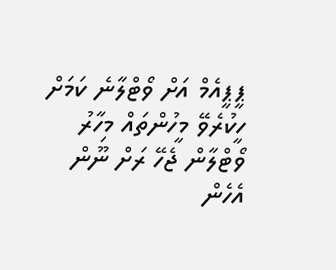ޕީޕީއެމް އަށް ވޯޓްލާނެ ކަމަށް ހީކުރެވޭ މީހުންތައް މިހާރު ވޯޓްލާން ޖެހޭ ރަށް ނޫން އެހެން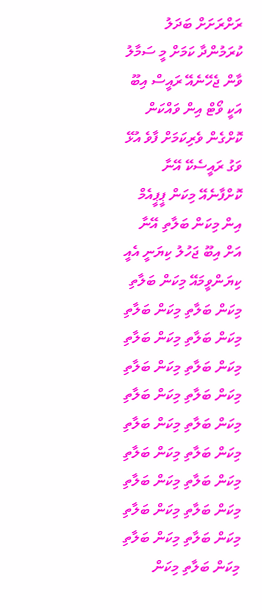ރަށްރަށަށް ބަދަލު ކުރަމުންދާ ކަމަށް މީ ސަމާލު ވާން ޖެހޭނެއޭ ރައީސް އިބޫ އަކީ ވޯޓް އިން ވައްކަން ކޮށްގެން ވެރިކަމަށް ފާވެ އުޅޭ ވަގު ރައީސެކޭ އޭނާ ކޮށްފާނެއޭ މިކަން ޕީޕީއެމް އިން މިކަން ބަލާތި އޭނާ އަށް އިބޫ ޖަހުލު ކިޔަނީ އެއީ ކިޔަންވީމައޭ މިކަން ބަލާތި މިކަން ބަލާތި މިކަން ބަލާތި މިކަން ބަލާތި މިކަން ބަލާތި މިކަން ބަލާތި މިކަން ބަލާތި މިކަން ބަލާތި މިކަން ބަލާތި މިކަން ބަލާތި މިކަން ބަލާތި މިކަން ބަލާތި މިކަން ބަލާތި މިކަން ބަލާތި މިކަން ބަލާތި މިކަން ބަލާތި މިކަން ބަލާތި މިކަން ބަލާތި މިކަން ބަލާތި މިކަން ބަލާތި މިކަން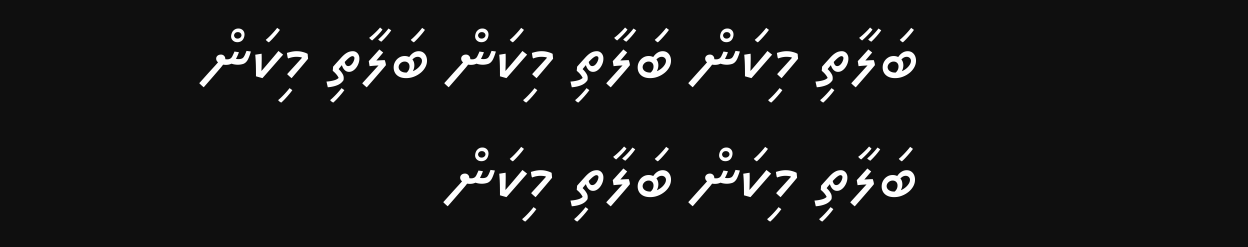ބަލާތި މިކަން ބަލާތި މިކަން ބަލާތި މިކަން ބަލާތި މިކަން ބަލާތި މިކަން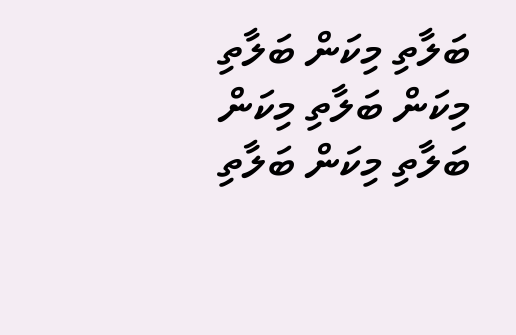ބަލާތި މިކަން ބަލާތި މިކަން ބަލާތި މިކަން ބަލާތި މިކަން ބަލާތި